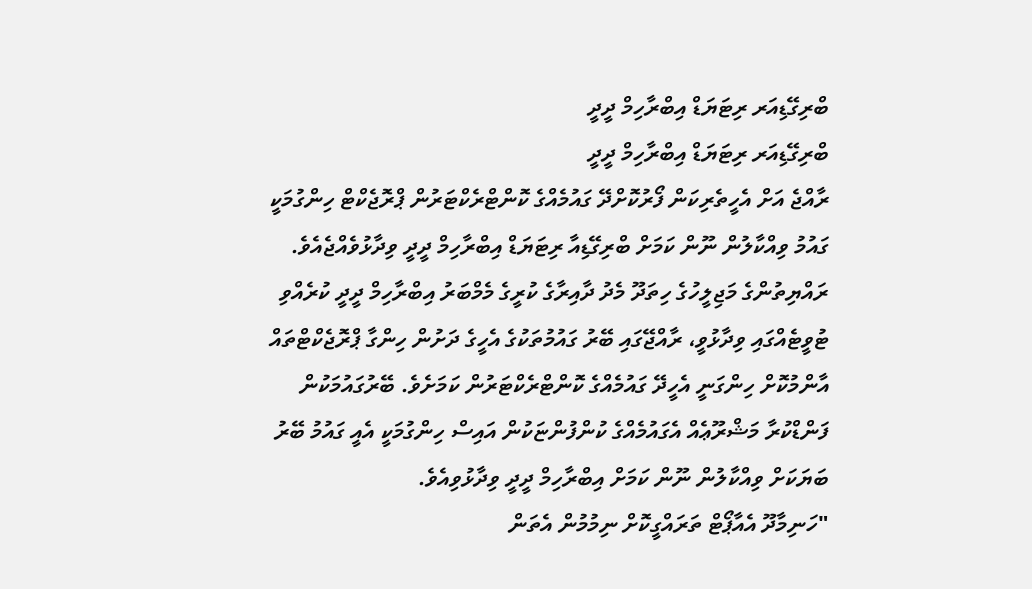ބްރިގޭޑިއަރ ރިޓަޔަޑް އިބްރާހިމް ދީދީ
ބްރިގޭޑިއަރ ރިޓަޔަޑް އިބްރާހިމް ދީދީ
ރާއްޖެ އަށް އެހީތެރިކަން ފޯރުކޮށްދޭ ގައުމެއްގެ ކޮންޓްރެކްޓަރުން ޕްރޮޖެކްޓް ހިންގުމަކީ ގައުމު ވިއްކާލުން ނޫން ކަމަށް ބްރިގޭޑިއާ ރިޓަޔަޑް އިބްރާހިމް ދީދީ ވިދާޅުވެއްޖެއެވެ.
ރައްޔިތުންގެ މަޖިލީހުގެ ހިތަދޫ މެދު ދާއިރާގެ ކުރީގެ މެމްބަރު އިބްރާހިމް ދީދީ ކުރެއްވި ޓުވީޓެއްގައި ވިދާޅުވީ، ރާއްޖޭގައި ބޭރު ގައުމުތަކުގެ އެހީގެ ދަށުން ހިންގާ ޕްރޮޖެކްޓްތައް އާންމުކޮށް ހިންގަނީ އެހީދޭ ގައުމެއްގެ ކޮންޓްރެކްޓަރުން ކަމަށެވެ. ބޭރުގައުމަކުން ފަންޑްކުރާ މަޝްރޫޢެއް އެގައުމެއްގެ ކުންފުންޏަކުން އައިސް ހިންގުމަކީ އެއީ ގައުމު ބޭރު ބަޔަކަށް ވިއްކާލުން ނޫން ކަމަށް އިބްރާހިމް ދީދީ ވިދާޅުވިއެވެ.
"ހަނިމާދޫ އެއާޕޯޓް ތަރައްގީކޮށް ނިމުމުން އެތަން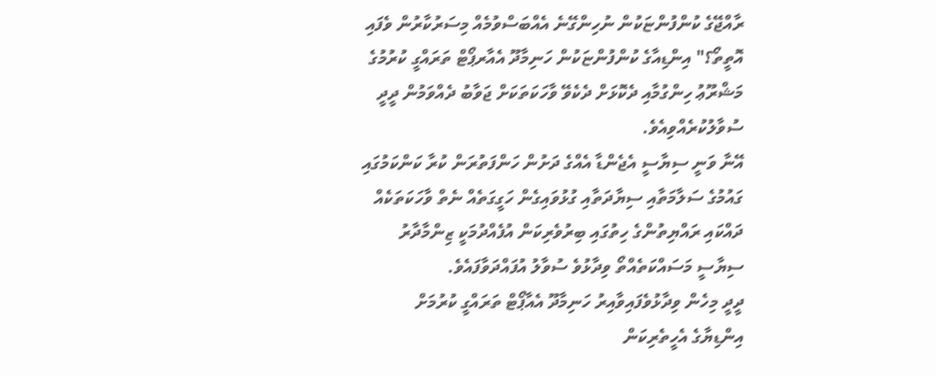ރާއްޖޭގެ ކުންފުންޏަކުން ނުހިންގޭނެ އެއްބަސްވުމެއް މިސަރުކާރުން ވެފައި އޮތީތޯ؟" އިންޑިއާގެ ކުންފުންޏަކުން ހަނިމާދޫ އެއާރޕޯޓް ތަރައްގީ ކުރުމުގެ މަޝްރޫޢު ހިންގުމާއި ދެކޮޅަށް ދެކެވޭ ވާހަކަތަކަށް ޖަވާބު ދެއްވަމުން ދީދީ ސުވާލުކުރެއްވިއެވެ.
އޭނާ ވަނީ ސިޔާސީ އެޖެންޑާ އެއްގެ ދަށުން ހަންފަތުރަން ކުރާ ކަންކަމުގައި ގައުމުގެ ސަލާމަތާއި ސިޔާދަތާއި ގުޅުވައިގެން ހަގީގަތެއް ނެތް ވާހަކަތަކެއް ދައްކައި ރައްޔިތުންގެ ހިތުގައި ބިރުވެރިކަން އުފެއްދުމަކީ ޒިންމާދާރު ސިޔާސީ މަސައްކަތެއްތޯ ވިދާޅުވެ ސުވާލު އުފައްދަވާފައެވެ.
ދީދީ މިހެން ވިދާޅުވެފައިވާއިރު ހަނިމާދޫ އެއާޕޯޓް ތަރައްގީ ކުރުމަށް އިންޑިޔާގެ އެހީތެރިކަން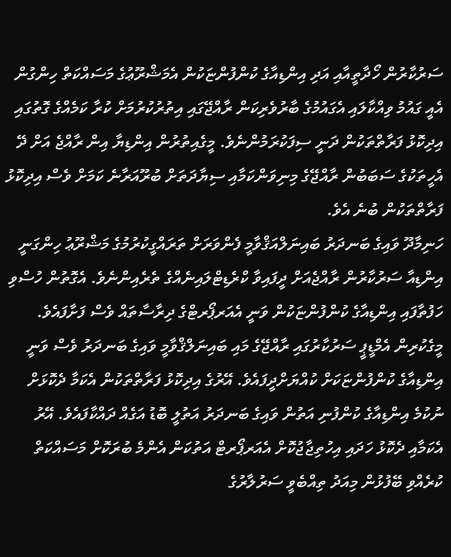ސަރުކާރުން ހޯދާތީއާއި އަދި އިންޑިއާގެ ކުންފުންޏަކުން އެމަޝްރޫޢުގެ މަސައްކަތް ހިންގުން އެއީ ގައުމު ވިއްކާލައި އެގައުމުގެ ބާރުވެރިކަން ރާއްޖޭގައި އިތުރުކުރުމަށް ކުރާ ކަމެއްގެ ގޮތުގައި އިދިކޮޅު ފަރާތްތަކުން ދަނީ ސިފަކުރަމުންނެވެ. މީގެއިތުރުން އިންޑިޔާ އިން ރާއްޖެ އަށް ދޭ އެހީތަކުގެ ސަބަބުން ރާއްޖޭގެ މިނިވަންކަމާއި ސިޔާދަތަށް ބުރޫއަރާނެ ކަމަށް ވެސް އިދިކޮޅު ފަރާތްތަކުން ބުނެ އެވެ.
ހަނިމާދޫ ވައިގެ ބަނދަރު ބައިނަލްއަޤްވާމީ ފެންވަރަށް ތަރައްގީކުރުމުގެ މަޝްރޫޢު ހިންގަނީ އިންޑިއާ ސަރުކާރުން ރާއްޖެއަށް ދީފައިވާ ކްރެޑިޓްލައިނެއްގެ ތެރެއިންނެވެ. އެގޮތުން ހުސްވި ހަފުތާފައި އިންޑިއާގެ ކުންފުންޏަކުން ވަނީ އެއަރޕޯރޓްގެ ދިރާސާތައް ވެސް ފަށާފައެވެ.
މީގެކުރިން އެމްޑީޕީ ސަރުކާރުގައި ރާއްޖޭގެ މައި ބައިނަލްޤްވާމީ ވައިގެ ބަނދަރު ވެސް ވަނީ އިންޑިއާގެ ކުންފުންޏަކަށް ކުއްޔަށްދީފައެވެ. އޭރުގެ އިދިކޮޅު ފަރާތްތަކުން އެކަމާ ދެކޮޅަށް ނުކުމެ އިންޑިއާގެ ކުންފުނި އަތުން ވައިގެ ބަނދަރު އަތުލީ ބޮޑު އަގެއް ދައްކާފައެވެ. އޭރު އެކަމާއި ދެކޮޅު ހަދައި އިހުތިޖާޖުކޮށް އެއަރޕޯރޓް އަތުކަން އެންމެ ބުރަކޮށް މަސައްކަތް ކުރެއްވި ބޭފުޅުން މިއަދު ތިއްބެވީ ސަރުލާރުގެ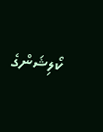ކޯލިޝަންގެ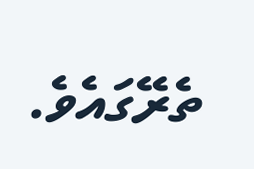ތެރޭގައެވެ.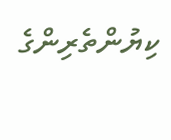ކިޔުންތެރިންގެ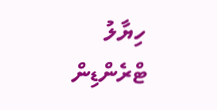ހިޔާލު
ޓްރެންޑިން